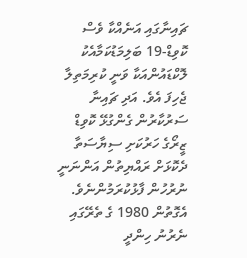ޗައިނާގައި އަނެއްކާ ވެސް ކޮވިޑް-19 ބަލިމަޑުކަމާއެކު ލޮކްޑައުންއަކާ ވަނީ ކުރިމަތިލާ ޖެހިފަ އެވެ. އަދި ޗައިނާ ސަރުކާރުން ގެންގުޅޭ ކޮވިޑް ޒީރޯގެ ހަރުކަށި ސިޔާސަތާ ދެކޮޅަށް ރައްޔިތުން އަންނަނީ ނުރުހުން ފާޅުކުރަމުންނެވެ.
އެގޮތުން 1980 ގެ ތެރޭގައި ނެރުނު ހިންދީ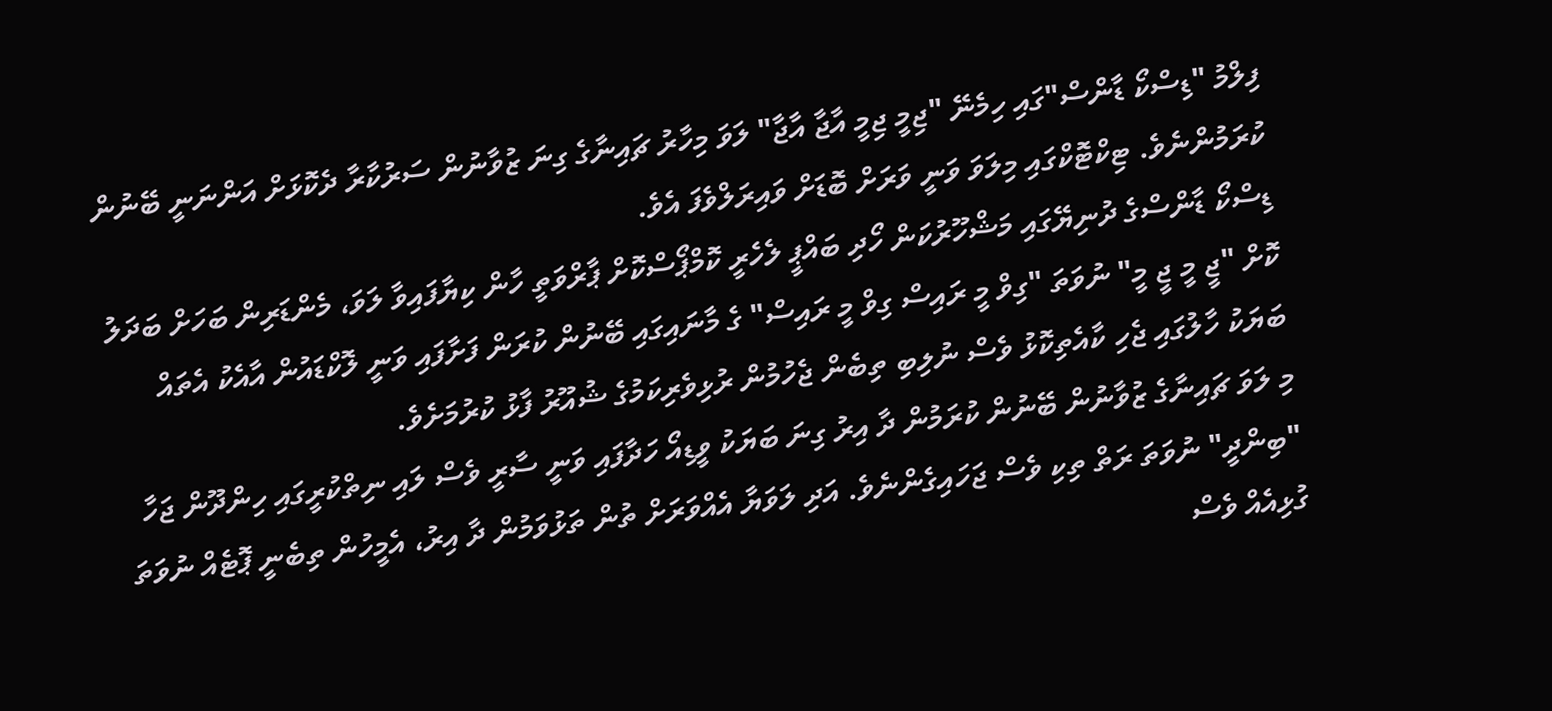ފިލްމު "ޑިސްކޯ ޑާންސް"ގައި ހިމެނޭ "ޖިމީ ޖިމީ އާޖާ އާޖާ" ލަވަ މިހާރު ޗައިނާގެ ގިނަ ޒުވާނުން ސަރުކާރާ ދެކޮޅަށް އަންނަނީ ބޭނުން ކުރަމުންނެވެ. ޓިކްޓޮކްގައި މިލަވަ ވަނީ ވަރަށް ބޮޑަށް ވައިރަލްވެފަ އެވެ.
ޑިސްކޯ ޑާންސްގެ ދުނިޔޭގައި މަޝްހޫރުކަން ހޯދި ބައްޕީ ލެހެރީ ކޮމްޕޯސްކޮށް ޕާރްވަތީ ހާން ކިޔާފައިވާ ލަވަ، މެންޑަރިން ބަހަށް ބަދަލު ކޮށް "ޖީ މީ ޖީ މީ" ނުވަތަ "ގިވް މީ ރައިސް ގިވް މީ ރައިސް" ގެ މާނައިގައި ބޭނުން ކުރަން ފަށާފައި ވަނީ ލޮކްޑައުން އާއެކު އެތައް ބަޔަކު ހާލުގައި ޖެހި ކާއެތިކޮޅު ވެސް ނުލިބި ތިބެން ޖެހުމުން ރުޅިވެރިކަމުގެ ޝުއޫރު ފާޅު ކުރުމަށެވެ.
މި ލަވަ ޗައިނާގެ ޒުވާނުން ބޭނުން ކުރަމުން ދާ އިރު ގިނަ ބަޔަކު ވީޑިއޯ ހަދާފައި ވަނީ ސާރީ ވެސް ލައި ނިތްކުރީގައި ހިންދޫން ޖަހާ "ބިންދީ" ނުވަތަ ރަތް ތިކި ވެސް ޖަހައިގެންނެވެ. އަދި ލަވަޔާ އެއްވަރަށް ތުން ތަޅުވަމުން ދާ އިރު، އެމީހުން ތިބެނީ ޕޮޓެއް ނުވަތަ ގުޅިއެއް ވެސް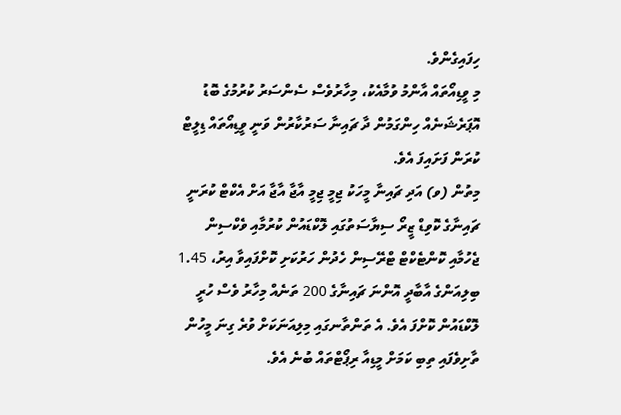ހިފައިގެންވެ.
މި ވީޑިއޯތައް އާންމު ވުމާއެކު، މިހާރުވެސް ސެންސަރު ކުރުމުގެ ބޮޑު އޮޕަރެޝަނެއް ހިންގަމުން ދާ ޗައިނާ ސަރުކާރުން ވަނީ ވީޑިއޯތައް ޑިލީޓް ކުރަން ފަށައިފަ އެވެ.
މިތުން (ވ) އަދި ޗައިނާ މީހަކު ޖިމީ ޖިމީ އާޖާ އާޖާ އަށް އެކްޓް ކުރަނީ
ޗައިނާގެ ކޮވިޑް ޒީރޯ ސިޔާސަތުގައި ލޮކްޑައުން ކުރުމާއި ވެކްސިން ޖެހުމާއި ކޮންޓެކްޓް ޓްރޭސިން ހެދުން ހަރުކަށި ކޮށްފައިވާ އިރު، 1.45 ބިލިއަންގެ އާބާދީ އޮންނަ ޗައިނާގެ 200 ތަނެއް މިހާރު ވެސް ހުރީ ލޮކްޑައުން ކޮށްފަ އެވެ. އެ ތަންތާނގައި މިލިއަނަކަށް ވުރެ ގިނަ މީހުން ތާށިވެފައި ތިބި ކަމަށް މީޑިއާ ރިޕޯޓްތައް ބުނެ އެވެ.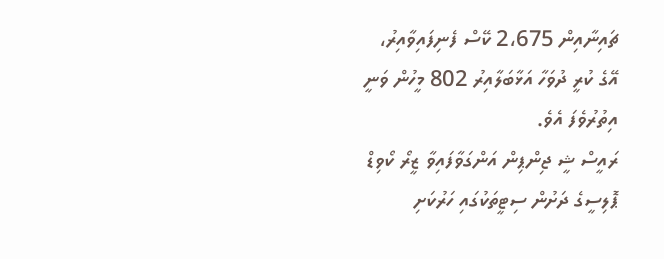ޗައިނާއިން 2،675 ކޭސް ފެނިފައިވާއިރު، އޭގެ ކުރީ ދުވަހާ އަޅާބަލާއިރު 802 މީހުން ވަނީ އިތުރުވެފަ އެވެ.
ރައީސް ޝީ ޖިންޕިން އަންގަވާފައިވާ ޒީރޯ ކޯވިޑް ޕޮލިސީގެ ދަށުން ސިޓީތަކުގައި ހަރުކަށި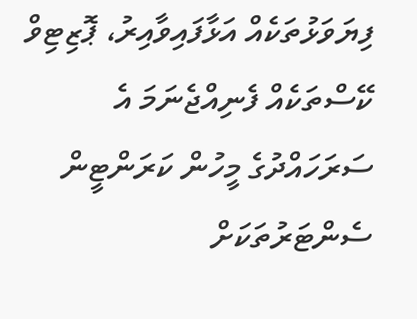ފިޔަވަޅުތަކެއް އަޅާފައިވާއިރު، ޕޮޒިޓިވް ކޭސްތަކެއް ފެނިއްޖެނަމަ އެ ސަރަހައްދުގެ މީހުން ކަރަންޓީން ސެންޓަރުތަކަށް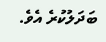ބަދަލުކުރެ އެވެ.